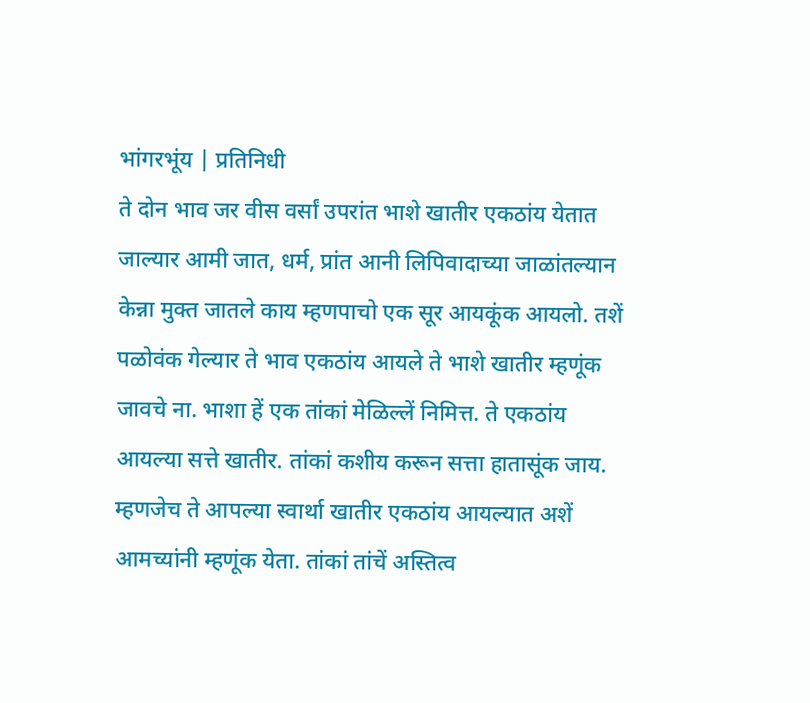भांगरभूंय | प्रतिनिधी
ते दोन भाव जर वीस वर्सां उपरांत भाशे खातीर एकठांय येतात जाल्यार आमी जात, धर्म, प्रांत आनी लिपिवादाच्या जाळांतल्यान केन्ना मुक्त जातले काय म्हणपाचो एक सूर आयकूंक आयलो. तशें पळोवंक गेल्यार ते भाव एकठांय आयले ते भाशे खातीर म्हणूंक जावचे ना. भाशा हें एक तांकां मेळिल्लें निमित्त. ते एकठांय आयल्या सत्ते खातीर. तांकां कशीय करून सत्ता हातासूंक जाय. म्हणजेच ते आपल्या स्वार्था खातीर एकठांय आयल्यात अशें आमच्यांनी म्हणूंक येता. तांकां तांचें अस्तित्व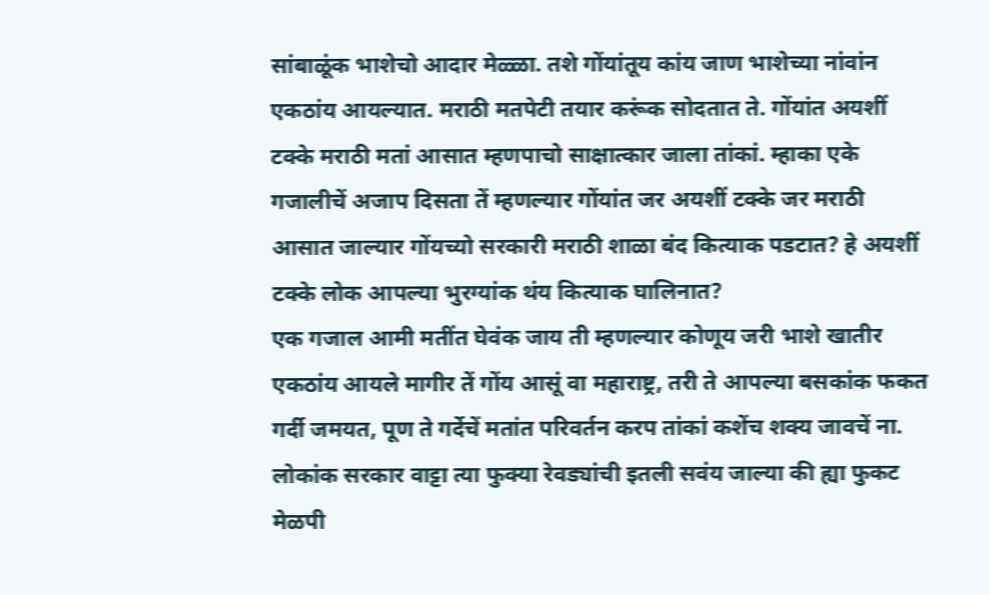सांबाळूंक भाशेचो आदार मेळ्ळा. तशे गोंयांतूय कांय जाण भाशेच्या नांवांन एकठांय आयल्यात. मराठी मतपेटी तयार करूंक सोदतात ते. गोंयांत अयशीं टक्के मराठी मतां आसात म्हणपाचो साक्षात्कार जाला तांकां. म्हाका एके गजालीचें अजाप दिसता तें म्हणल्यार गोंयांत जर अयशीं टक्के जर मराठी आसात जाल्यार गोंयच्यो सरकारी मराठी शाळा बंद कित्याक पडटात? हे अयशीं टक्के लोक आपल्या भुरग्यांक थंय कित्याक घालिनात?
एक गजाल आमी मतींत घेवंक जाय ती म्हणल्यार कोणूय जरी भाशे खातीर एकठांय आयले मागीर तें गोंय आसूं वा महाराष्ट्र, तरी ते आपल्या बसकांक फकत गर्दी जमयत, पूण ते गर्देचें मतांत परिवर्तन करप तांकां कशेंच शक्य जावचें ना. लोकांक सरकार वाट्टा त्या फुक्या रेवड्यांची इतली सवंय जाल्या की ह्या फुकट मेळपी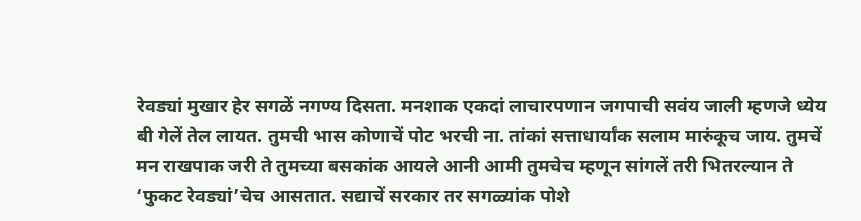रेवड्यां मुखार हेर सगळें नगण्य दिसता. मनशाक एकदां लाचारपणान जगपाची सवंय जाली म्हणजे ध्येय बी गेलें तेल लायत. तुमची भास कोणाचें पोट भरची ना. तांकां सत्ताधार्यांक सलाम मारुंकूच जाय. तुमचें मन राखपाक जरी ते तुमच्या बसकांक आयले आनी आमी तुमचेच म्हणून सांगलें तरी भितरल्यान ते ‘फुकट रेवड्यां’चेच आसतात. सद्याचें सरकार तर सगळ्यांक पोशे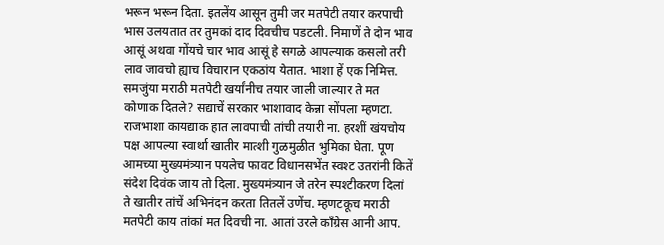भरून भरून दिता. इतलेंय आसून तुमी जर मतपेटी तयार करपाची भास उलयतात तर तुमकां दाद दिवचीच पडटली. निमाणें ते दोन भाव आसूं अथवा गोंयचे चार भाव आसूं हे सगळे आपल्याक कसलो तरी लाव जावचो ह्याच विचारान एकठांय येतात. भाशा हें एक निमित्त.
समजुंया मराठी मतपेटी खर्यांनीच तयार जाली जाल्यार ते मत कोणाक दितले? सद्याचें सरकार भाशावाद केन्ना सोंपला म्हणटा. राजभाशा कायद्याक हात लावपाची तांची तयारी ना. हरशीं खंयचोय पक्ष आपल्या स्वार्था खातीर मात्शी गुळमुळीत भुमिका घेता. पूण आमच्या मुख्यमंत्र्यान पयलेच फावट विधानसभेंत स्वश्ट उतरांनी कितें संदेश दिवंक जाय तो दिला. मुख्यमंत्र्यान जे तरेन स्पश्टीकरण दिलां ते खातीर तांचें अभिनंदन करता तितलें उणेंच. म्हणटकूच मराठी मतपेटी काय तांकां मत दिवची ना. आतां उरले कॉंग्रेस आनी आप.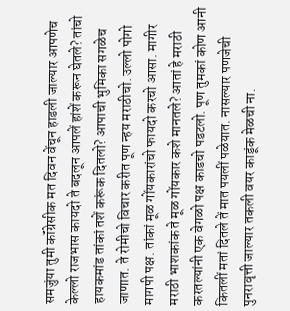समजुंया तुमी कॉंग्रेसीक मत दिवन वेंचून हाडली जाल्यार आपणेच केल्लो राजभास कायदो ते बदलून आपलें हांशें करून घेतले? तांचो हायकमांड तांकां तशें करूंक दितलो? आपाची भुमिका सगळेच जाणात. ते रोमीचो विचार करीत पूण न्हय मराठीचो. उल्लो पोगो मागपी पक्ष. तांकां मूळ गोंयकारांचो फायदो करचो आसा. मागीर मराठी भाशकांक ते मूळ गोंयकार कशे मानतले? आतां हे मराठी करतल्यांनी एक वेगळो पक्ष काडचो पडटलो. पूण तुमकां कोण आनी कितलीं मतां दितले तें मात पयलीं पळेयात. नासल्यार पणजेची पुनरावृत्ती जाल्यार तकली वयर काडूंक मेळची ना.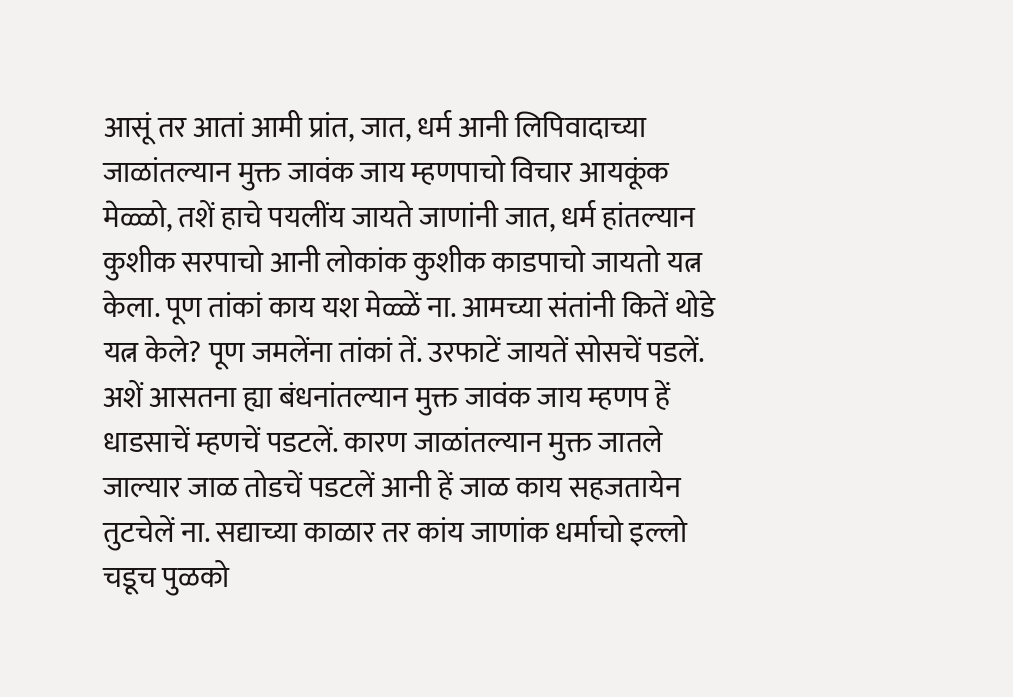आसूं तर आतां आमी प्रांत, जात, धर्म आनी लिपिवादाच्या जाळांतल्यान मुक्त जावंक जाय म्हणपाचो विचार आयकूंक मेळ्ळो, तशें हाचे पयलींय जायते जाणांनी जात, धर्म हांतल्यान कुशीक सरपाचो आनी लोकांक कुशीक काडपाचो जायतो यत्न केला. पूण तांकां काय यश मेळ्ळें ना. आमच्या संतांनी कितें थोडे यत्न केले? पूण जमलेंना तांकां तें. उरफाटें जायतें सोसचें पडलें. अशें आसतना ह्या बंधनांतल्यान मुक्त जावंक जाय म्हणप हें धाडसाचें म्हणचें पडटलें. कारण जाळांतल्यान मुक्त जातले जाल्यार जाळ तोडचें पडटलें आनी हें जाळ काय सहजतायेन तुटचेलें ना. सद्याच्या काळार तर कांय जाणांक धर्माचो इल्लो चडूच पुळको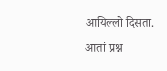आयिल्लो दिसता.
आतां प्रश्न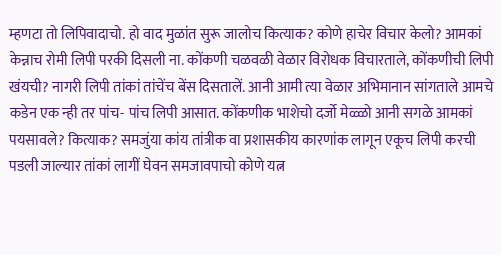म्हणटा तो लिपिवादाचो. हो वाद मुळांत सुरू जालोच कित्याक? कोणे हाचेर विचार केलो? आमकां केन्नाच रोमी लिपी परकी दिसली ना. कोंकणी चळवळी वेळार विरोधक विचारताले, कोंकणीची लिपी खंयची? नागरी लिपी तांकां तांचेंच बेंस दिसतालें. आनी आमी त्या वेळार अभिमानान सांगताले आमचे कडेन एक न्ही तर पांच- पांच लिपी आसात. कोंकणीक भाशेचो दर्जो मेळ्ळो आनी सगळे आमकां पयसावले? कित्याक? समजुंया कांय तांत्रीक वा प्रशासकीय कारणांक लागून एकूच लिपी करची पडली जाल्यार तांकां लागीं घेवन समजावपाचो कोणे यत्न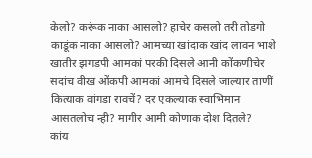केलो? करूंक नाका आसलो? हाचेर कसलो तरी तोडगो काडूंक नाका आसलो? आमच्या खांदाक खांद लावन भाशे खातीर झगडपी आमकां परकी दिसले आनी कोंकणीचेर सदांच वीख ओंकपी आमकां आमचे दिसले जाल्यार ताणीं कित्याक वांगडा रावचें? दर एकल्याक स्वाभिमान आसतलोच न्ही? मागीर आमी कोणाक दोश दितले?
कांय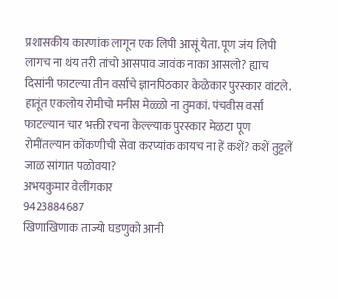प्रशासकीय कारणांक लागून एक लिपी आसूं येता. पूण जंय लिपी लागच ना थंय तरी तांचो आसपाव जावंक नाका आसलो? ह्याच दिसांनी फाटल्या तीन वर्सांचे ज्ञानपिठकार केळेकार पुरस्कार वांटले. हातूंत एकलोय रोमीचो मनीस मेळ्ळो ना तुमकां. पंचवीस वर्सां फाटल्यान चार भक्ती रचना केल्ल्याक पुरस्कार मेळटा पूण रोमींतल्यान कोंकणीची सेवा करप्यांक कायच ना हें कशें? कशें तुट्टलें जाळ सांगात पळोवया?
अभयकुमार वेलींगकार
9423884687
खिणाखिणाक ताज्यो घडणुको आनी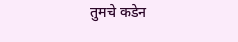तुमचे कडेन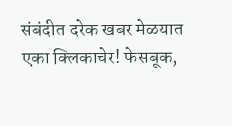संबंदीत दरेक खबर मेळयात एका क्लिकाचेर! फेसबूक,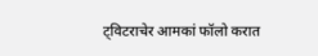ट्विटराचेर आमकां फॉलो करात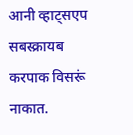आनी व्हाट्सएप सबस्क्रायब करपाक विसरूं नाकात.